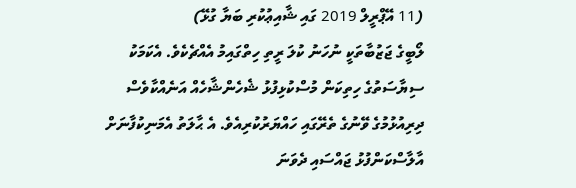(11 އޭޕްރީލް 2019 ގައި ޝާއިޢުކުރި ބަޔާ ގުޅޭ)
ލޯބީގެ ޖަޒުބާތަކީ ނުހަނު ކުލަ ރީތި ހިތްގައިމު އެއްޗެކެވެ. އެކަމަކު ސިޔާސަތުގެ ހިތިކަން މުސްކުޅިފުޅު ޝެހެންޝާހެއް އަނެއްކާވެސް ދިރިއުޅުމުގެ ވޭނުގެ ތެރޭގައި ހައްޔަރުކުރިއެވެ. އެ ޙާލަތު އެމަނިކުފާނަށް އާލާސްކަންފުޅު ޖައްސައި ދެވަނަ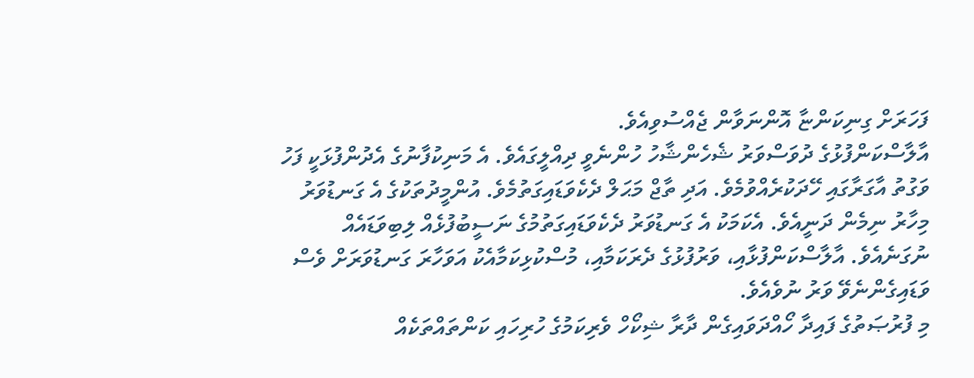ފަހަރަށް ގިނިކަންޏާ އޮންނަވާން ޖެއްސުވިއެވެ.
އާލާސްކަންފުޅުގެ ދުވަސްވަރު ޝެހެންޝާހު ހުންނެވީ ދިއްލީގައެވެ. އެ މަނިކުފާނުގެ އެދުންފުޅަކީ ފަހު ވަގުތު އާގަރާގައި ހޭދަކުރެއްވުމެވެ. އަދި ތާޖް މަޙަލް ދެކެވަޑައިގަތުމެވެ. އުންމީދުތަކުގެ އެ ގަނޑުވަރު މިހާރު ނިމެން ދަނީއެވެ. އެކަމަކު އެ ގަނޑުވަރު ދެކެވަޑައިގަތުމުގެ ނަސީބުފުޅެއް ލިބިވަޑައެއް ނުގަނެއެވެ. އާލާސްކަންފުޅާއި، ވަރުފުޅުގެ ދެރަކަމާއި، މުސްކުޅިކަމާއެކު އަވަހާރަ ގަނޑުވަރަށް ވެސް ވަޑައިގެންނެވޭ ވަރު ނުވެއެވެ.
މި ފުރުޞަތުގެ ފައިދާ ހޯއްދަވައިގެން ދާރާ ޝިކޯހް ވެރިކަމުގެ ހުރިހައި ކަންތައްތަކެއް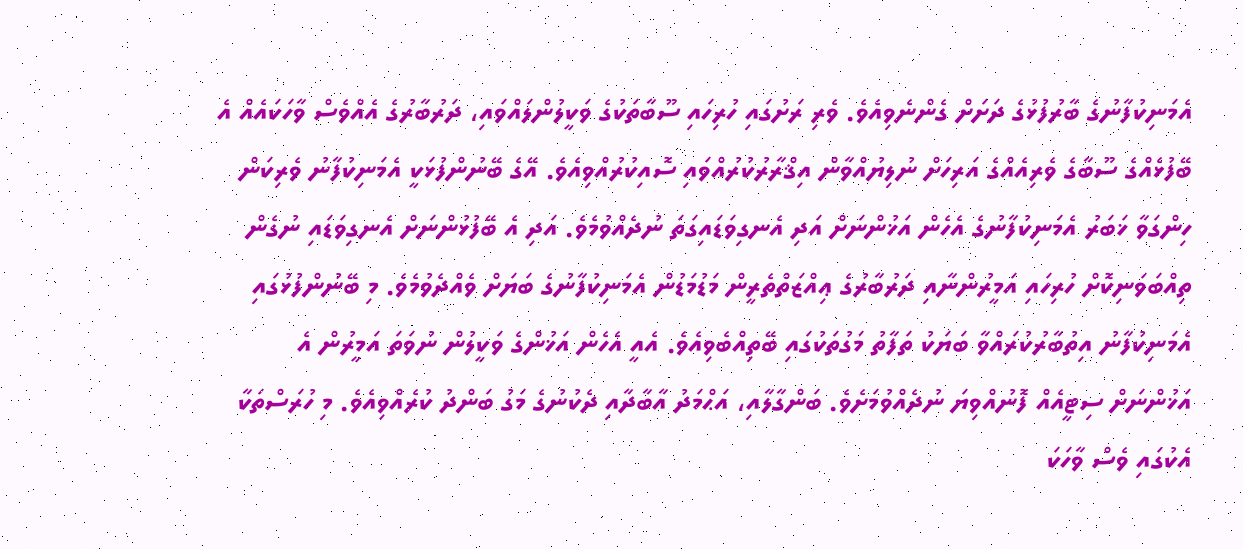އެމަނިކުފާނުގެ ބާރުފުޅުގެ ދަށަށް ގެންނެވިއެވެ. ވެރި ރަށުގައި ހުރިހައި ސޫބާތަކުގެ ވަކީލުންލައްވައި، ދަރުބާރުގެ އެއްވެސް ވާހަކައެއް އެ ބޭފުޅެއްގެ ސޫބާގެ ވެރިއެއްގެ އަރިހަށް ނުލިޔުއްވާން އިޤްރާރުކުރުއްވައި ސޮއިކުރުއްވިއެވެ. އޭގެ ބޭނުންފުޅަކީ އެމަނިކުފާނު ވެރިކަން ހިންގަވާ ޚަބަރު އެމަނިކުފާނުގެ އެހެން އަޚުންނަށް އަދި އެނގިވަޑައިގަތަ ނުދެއްވުމެވެ. އަދި އެ ބޭފުޅުންނަށް އެނގިވަޑައި ނުގެން ތިއްބަވަނިކޮށް ހުރިހައި އަމީރުންނާއި ދަރުބާރުގެ ޢިއްޒަތްތެރީން މަޑުމަޑުން އެމަނިކުފާނުގެ ބަޔަށް ވެއްދެވުމެވެ. މި ބޭނުންފުޅުގައި އެމަނިކުފާނު އިތުބާރުކުރައްވާ ބަޔަކު ތަފާތު މަގުތަކުގައި ބޭތިއްބެވިއެވެ. އެއީ އެހެން އަޚުންގެ ވަކީލުން ނުވަތަ އަމީރުން އެ އަޚުންނަށް ސިޓީއެއް ފޮނުއްވިޔަ ނުދެއްވުމަށެވެ. ބަންގާލާއި، އަޙްމަދު އާބާދާއި ދެކުނުގެ މަގު ބަންދު ކުރެއްވިއެވެ. މި ހުރަސްތަކާ އެކުގައި ވެސް ވާހަކަ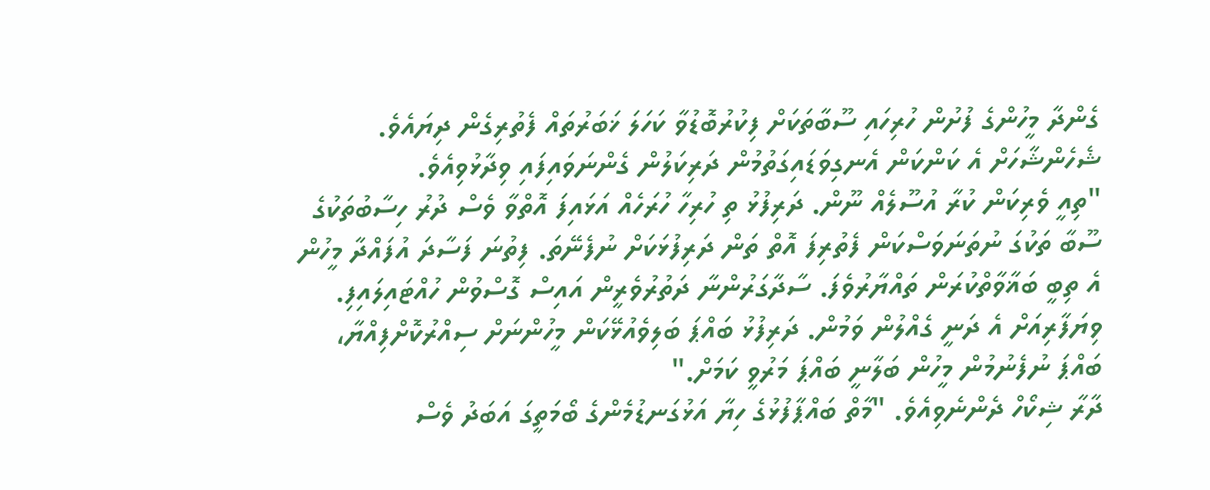ގެންދާ މީހުންގެ ފުށުން ހުރިހައި ސޫބާތަކަށް ފިކުރުބޮޑުވާ ކަހަލަ ޚަބަރުތައް ފެތުރިގެން ދިޔައެވެ.
ޝެހެންޝާހަށް އެ ކަންކަން އެނގިވަޑައިގަތުމުން ދަރިކަލުން ގެންނަވައިފައި ވިދާޅުވިއެވެ.
"ތިއީ ވެރިކަން ކުރާ އުސޫލެއް ނޫން. ދަރިފުޅު ތި ހުރިހާ ހުރަހެއް އަޅައިފަ އޮތްވާ ވެސް ދުރު ހިސާބުތަކުގެ ސޫބާ ތަކުގަ ނުތަނަވަސްކަން ފެތުރިފަ އޮތް ތަން ދަރިފުޅަކަށް ނުފެނޭތަ. ފިތުނަ ފަސާދަ އުފައްދާ މީހުން އެ ތިބީ ބަޣާވާތްކުރަން ތައްޔާރުވެފަ. ސާދާގަރުންނާ ދަތުރުވެރީން އައިސް ގޮސްވުން ހުއްޓައިލައިފި. ވިޔަފާރިއަށް އެ ދަނީ ގެއްލުން ވަމުން. ދަރިފުޅު ބައްޕަ ބަލިވެއުޅޭކަން މީހުންނަށް ސިއްރުކޮށްފިއްޔާ، ބައްޕަ ނުފެނުމުން މީހުން ބަލާނީ ބައްޕަ މަރުވީ ކަމަށް."
ދާރާ ޝިކޯހް ދެންނެވިއެވެ. "މާތް ބައްޕާފުޅުގެ ހިޔާ އަޅުގަނޑުމެންގެ ބޯމަތީގަ އަބަދު ވެސް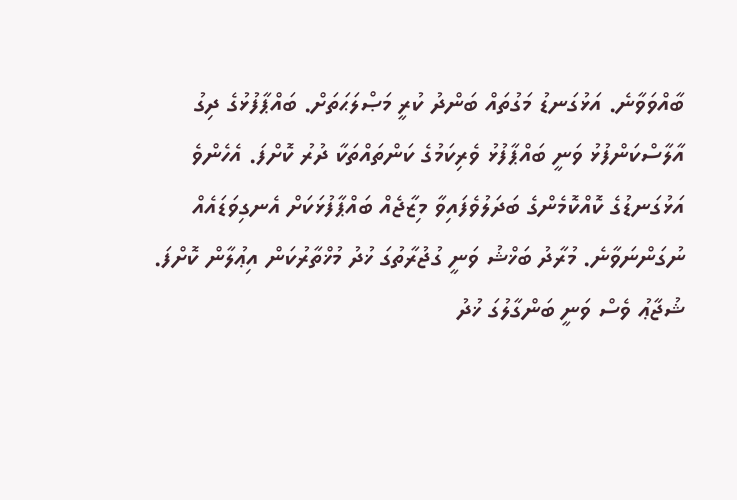ބާއްވަވާނެ. އަޅުގަނޑު މަގުތައް ބަންދު ކުރީ މަޞްލަޙަތަށް. ބައްޕާފުޅުގެ ދިގު އާލާސްކަންފުޅު ވަނީ ބައްޕާފުޅު ވެރިކަމުގެ ކަންތައްތަކާ ދުރު ކޮށްފަ. އެހެންވެ އަޅުގަނޑުގެ ކޮއްކޮމެންގެ ބަދަލުވެފައިވާ މިޒާޖެއް ބައްޕާފުޅަކަށް އެނގިވަޑައެއް ނުގަންނަވާނެ. މުރާދު ބަޚްޝު ވަނީ ގުޖުރާތުގަ ޚުދު މުޚްތާރުކަން އިޢުލާން ކޮށްފަ. ޝުޖާޢު ވެސް ވަނީ ބަންގާލުގަ ޚުދު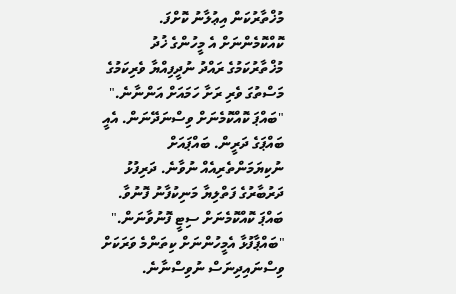މުޚްތާރުކަން އިޢުލާނު ކޮށްފަ. ކޮއްކޮމެންނަށް އެ މީހުންގެ ޚުދު މުޚްތާރުކަމުގެ ރައްދު ނުދީފިއްޔާ ވެރިކަމުގެ މަސްތުގަ ވެރި ރަށާ ހަމައަށް އަންނާނެ."
"ބައްޕަ ކޮއްކޮމެނަށް ވިސްނަދޭނަން. އެއީ ބައްޕަގެ ދަރީން. ބައްޕައަށް ނުކިޔަމަންތެރިއެއް ނުވާނެ. ދަރިފުޅު ދަރުބާރުގެ ފަތްލިޔާ މަނިކުފާނު ފޮނުވާ. ބައްޕަ ކޮއްކޮމެނަށް ސިޓީ ފޮނުވާނަން."
"ބައްޕާފުޅާ އެމީހުންނަށް ކިތަންމެ ވަރަކަށް ވިސްނައިދިނަސް ނުވިސްނާނެ.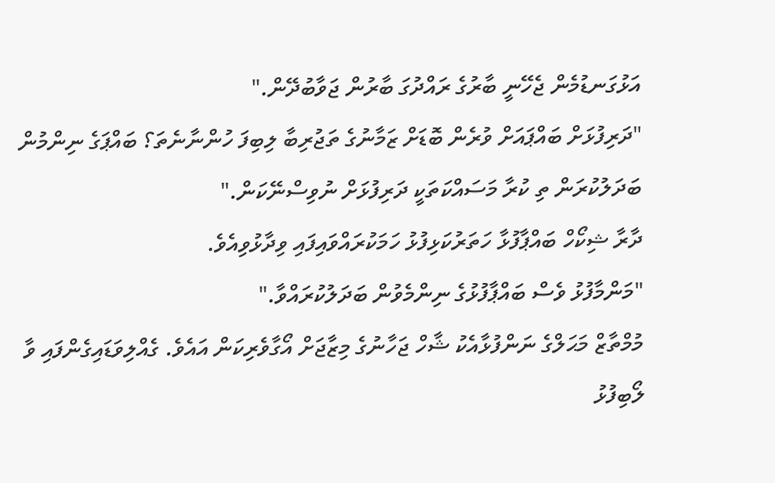އަޅުގަނޑުމެން ޖެހޭނީ ބާރުގެ ރައްދުގަ ބާރުން ޖަވާބުދޭން."
"ދަރިފުޅަށް ބައްޕައަށް ވުރެން ބޮޑަށް ޒަމާނުގެ ތަޖުރިބާ ލިބިފަ ހުންނާނެތަ؟ ބައްޕަގެ ނިންމުން ބަދަލުކުރަން ތި ކުރާ މަސައްކަތަކީ ދަރިފުޅަށް ނުވިސްނޭކަން."
ދާރާ ޝިކޯހް ބައްޕާފުޅާ ހަތަރުކަޅިފުޅު ހަމަކުރައްވައިފައި ވިދާޅުވިއެވެ.
"މަންމާފުޅު ވެސް ބައްޕާފުޅުގެ ނިންމެވުން ބަދަލުކުރައްވާ."
މުމްތާޒް މަޙަލްގެ ނަންފުޅާއެކު ޝާހް ޖަހާނުގެ މިޒާޖަށް އޯގާވެރިކަން އައެވެ. ގެއްލިވަޑައިގެންފައި ވާ ލޯބިފުޅު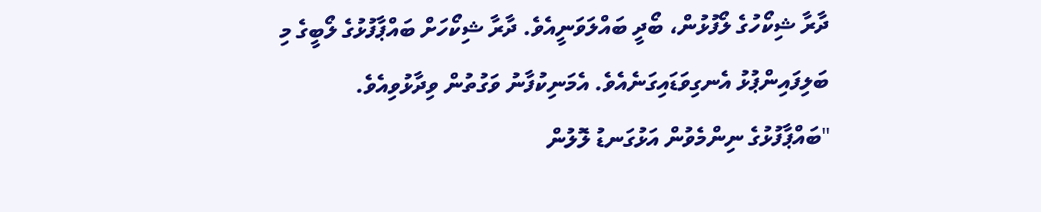ދާރާ ޝިކޯހުގެ ލޯފުޅުން، ބޯދީ ބައްލަވަނީއެވެ. ދާރާ ޝިކޯހަށް ބައްޕާފުޅުގެ ލޯބީގެ މި ބަލިފައިންޕުޅު އެނގިވަޑައިގަނެއެވެ. އެމަނިކުފާނު ވަގުތުން ވިދާޅުވިއެވެ.
"ބައްޕާފުޅުގެ ނިންމެވުން އަޅުގަނޑު ލޮލުން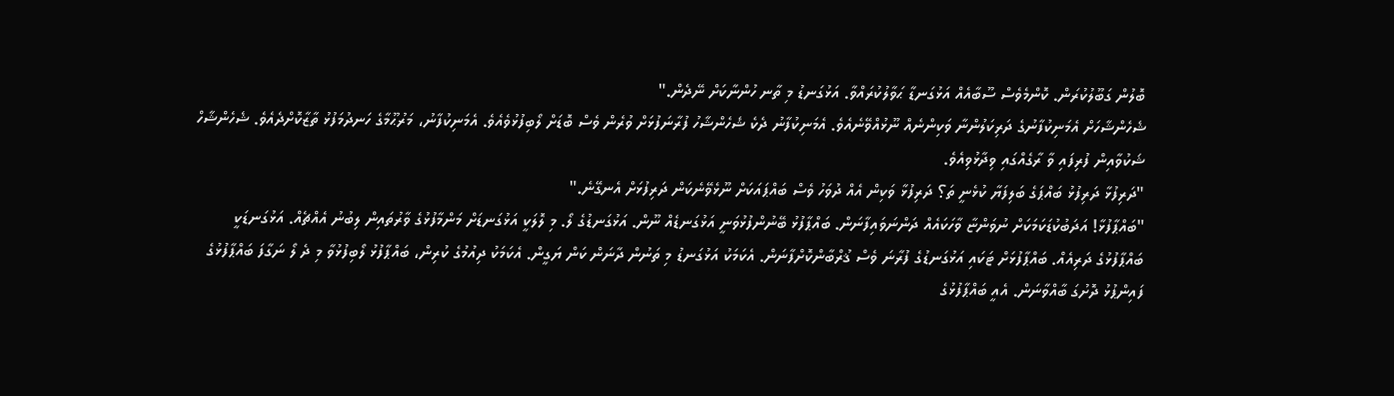ބޮލުން ގަބޫލުކުރަން. ކޮންމެވެސް ސޫބާއެއް އަޅުގަނޑާ ޙަވާލުކުރައްވާ. އަޅުގަނޑު މި ތާނ ހުންނާކަށް ނޭދެން."
ޝެހެންޝާހަށް އެމަނިކުފާނުގެ ދަރިކަލުންނާ ވަކިންނެއް ނޫޅުއްވޭނެއެވެ. އެމަނިކުފާނު ދެކެ ޝެހެންޝާހު ފުރާނަފުޅަށް ވުރެން ވެސް ބޮޑަށް ލޯބިފުޅުވެއެވެ. އެމަނިކުފާނު، މަރުޙޫމާގެ ހަނދުމަފުޅު ތާޒާކޮށްދެއެވެ. ޝެހެންޝާހް ޝަކުވާއިން ފުރިފައި ވާ ރާގެއްގައި ވިދާޅުވިއެވެ.
"ދަރިފުޅާ ދަރިފުޅު ބައްޕަގެ ބަލިފަޔާ ކުޅެނީ ތަ؟ ދަރިފުޅާ ވަކިން އެއް ދުވަހު ވެސް ބައްޕައަކަށް ނޫޅެވޭނެކަން ދަރިފުޅަށް އެނގޭނެ."
"ބައްޕާފުޅާ! އަދަބުކުޑަކަމަކަށް ނުވަންޏާ ވާހަކައެއް ދަންނަވައިފާނަން. ބައްޕާފުޅު ބޭނުންފުޅުވަނީ އަޅުގަނޑެއް ނޫން. އަޅުގަނޑުގެ ލޯ. މި ލޮލަކީ އަޅުގަނޑަށް މަންމާފުޅުގެ ވާރުތައިން ލިބުނު އެއްޗެއް. އަޅުގަނޑަކީ ބައްޕާފުޅުގެ ދަރިއެއް. ބައްޕާފުޅަށް ޓަކައި އަޅުގަނޑުގެ ފުރާނަ ވެސް ޤުރްބާންކޮށްފާނަން. އެކަމަކު އަޅުގަނޑު މި ތަނުން ދާނަން ކަން ޔަގީން. އެކަމަކު ދިއުމުގެ ކުރިން، ބައްޕާފުޅު ލޯބިފުޅުވާ މި ދެ ލޯ ނަގާފަ ބައްޕާފުޅުގެ ފައިންޕުޅު ދޮށުގަ ބާއްވާނަން. އެއީ ބައްޕާފުޅުގެ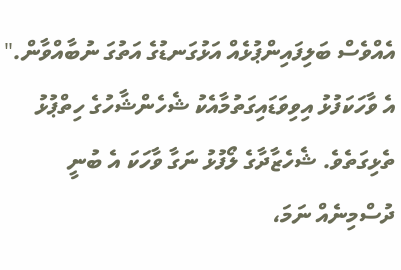އެއްވެސް ބަލިފައިންޕުޅެއް އަޅުގަނޑުގެ އަތުގަ ނުބާއްވާން."
އެ ވާހަކަފުޅު އިވިވަޑައިގަތުމާއެކު ޝެހެންޝާހުގެ ހިތްޕުޅު ތެޅިގަތެވެ. ޝެހެޒާދާގެ ލޯފުޅު ނަގާ ވާހަކަ އެ ބުނީ ދުސްމިނެއް ނަމަ،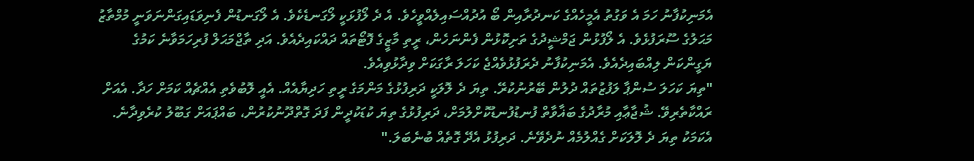އެމަނިކުފާނު ހަމަ އެ ވަގުތު އެމީހެއްގެ ކަނދުރާއިން ބޯ އުދުއްސައިލެއްވީހެވެ. އެ ދެ ލޯފުޅަކީ ލޯގަނޑެކެވެ. އެ ލޯގަނޑުން ފެނިވަޑައިގަންނަވަނީ މުމްތާޒު މަޙަލުގެ ސޫރަފުޅެވެ. އެ ލޯފުޅުން ޖަމްޝީދުގެ ތަށިކޮޅުން ފެންނަހެން، ރީތި މާޒީގެ ފޮޓޯތައް ދައްކައިދެއެވެ. އަދި ތާޖްމަޙަލް ފުރިހަމަވާނެ ކަމުގެ ޔަގީންކަން ލިއްބައިދެއެވެ. އެމަނިކުފާނު ދެރަފުޅުވެއްޖެ ކަހަލަ ރާގަކަށް ވިދާޅުވިއެވެ.
"ތިޔަ ކަހަލަ ސުންޕާ ލަފުޒުތައް ދުލުން ބޭރުނުކުރޭ. ތިޔަ ދެ ލޮލަކީ ދަރިފުޅުގެ މަންމަގެ ރީތި ހަދިޔާއެއް. އެއީ ލޮބުވެތި އެއްޗެއް ކަމަށް ހަދާ. އެއަށް ރައްކާތެރިވޭ. ޝުޖާޢާއި މުރާދުގެ ބަޣާވާތް ފުނޑުފުނޑުކޮށްލުމަށް، ދަރިފުޅުގެ ތިޔަ ކުޑަކުދީން ފަދަ ގޮތްދޫނުކުރުން، ބައްޕައަށް ގަބޫލު ކުރެވިދާނެ. އެކަމަކު ތިޔަ ދެ ލޮލަކަށް ގެއްލުމެއް ނުދެވޭނެ. ދަރިފުޅު އެދޭ ގޮތެއް ބުނެބަލަ."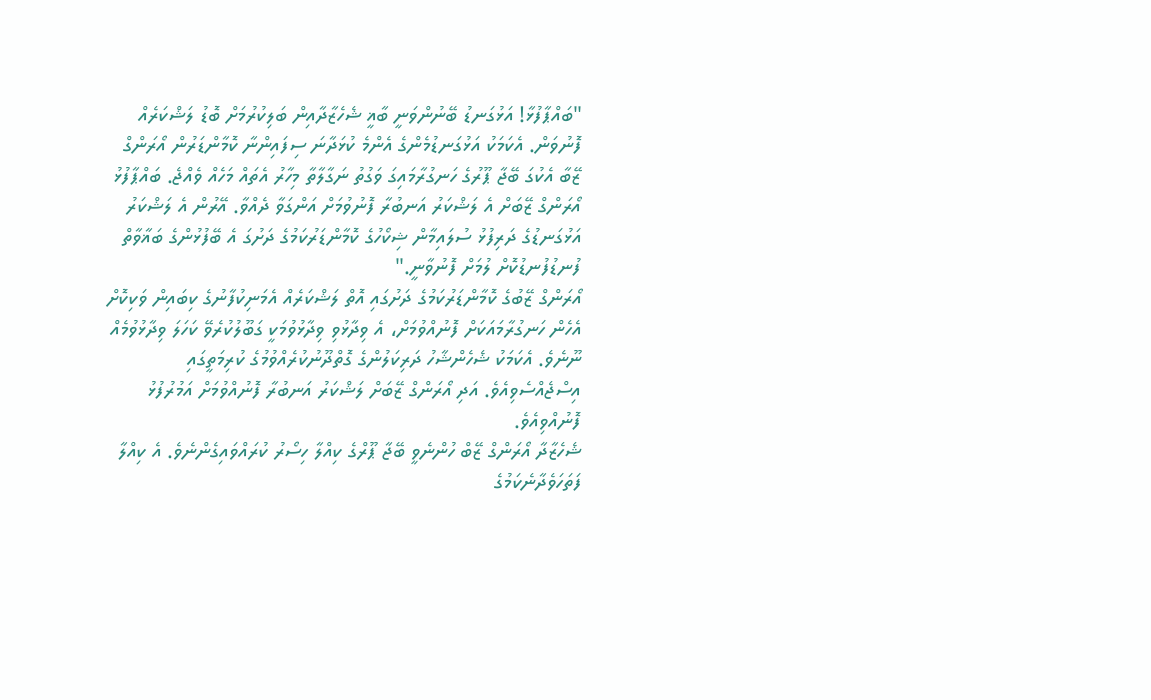"ބައްޕާފުޅާ! އަޅުގަނޑު ބޭނުންވަނީ ބާޣީ ޝެހެޒާދާއިން ބަލިކުރުމަށް ބޮޑު ލަޝްކަރެއް ފޮނުވަން. އެކަމަކު އަޅުގަނޑުމެންގެ އެންމެ ކުޅަދާނަ ސިފައިންނާ ކޮމާންޑަރުން އޯރަންގް ޒޭބާ އެކުގަ ބޭޖާ ޕޫރުގެ ހަނގުރާމައިގަ ވަގުތު ނަގާލާތާ މިހާރު އެތައް މަހެއް ވެއްޖެ. ބައްޕާފުޅު އޯރަންގް ޒޭބަށް އެ ލަޝްކަރު އަނބުރާ ފޮނުވުމަށް އަންގަވާ ދެއްވާ. އޭރުން އެ ލަޝްކަރު އަޅުގަނޑުގެ ދަރިފުޅު ސުލައިމާން ޝިކޯހުގެ ކޮމާންޑަރުކަމުގެ ދަށުގަ އެ ބޭފުޅުންގެ ބަޣާވާތް ފުނޑުފުނޑުކޮށް ލުމަށް ފޮނުވާނީ."
އޯރަންގް ޒޭބުގެ ކޮމާންޑަރުކަމުގެ ދަށުގައި އޮތް ލަޝްކަރެއް އެމަނިކުފާނުގެ ކިބައިން ވަކިކޮށް އެހެން ހަނގުރާމައަކަށް ފޮނުއްވުމަށް، އެ ވިދާޅުވި ވިދާޅުވުމަކީ ގަބޫލުކުރެވޭ ކަހަލަ ވިދާޅުވުމެއް ނޫނެވެ. އެކަމަކު ޝެހެންޝާހު ދަރިކަލުންގެ ގޮތްދޫނުކުރެއްވުމުގެ ކުރިމަތީގައި އިސްޖެއްސެވިއެވެ. އަދި އޯރަންގް ޒޭބަށް ލަޝްކަރު އަނބުރާ ފޮނުއްވުމަށް އަމުރުފުޅު ފޮނުއްވިއެވެ.
ޝެހެޒާދާ އޯރަންގް ޒޭބް ހުންނެވީ ބޭޖާ ޕޫރްގެ ކިއްލާ ހިސޯރު ކުރައްވައިގެންނެވެ. އެ ކިއްލާ ފަތަހަވެދާނެކަމުގެ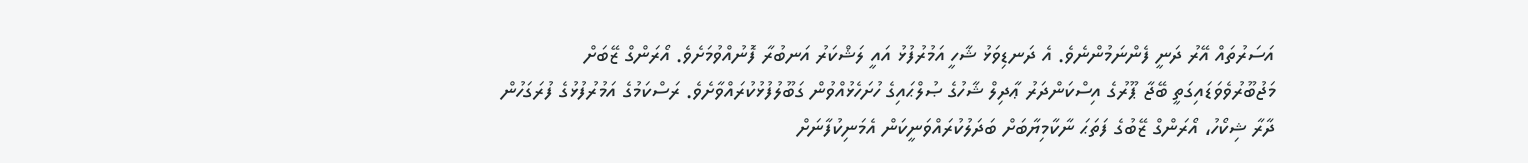އަސަރުތައް އޭރު ދަނީ ފެންނަމުންނެވެ. އެ ދަނޑިވަޅު ޝާހީ އަމުރުފުޅު އައީ ލަޝްކަރު އަނބުރާ ފޮނުއްވުމަށެވެ. އޯރަންގް ޒޭބަށް މަޖުބޫރުވެވަޑައިގަތީ ބޭޖާ ޕޫރުގެ އިސްކަންދަރު ޢާދިލް ޝާހުގެ ޞުލްޙައިގެ ހުށަހެޅުއްވުން ގަބޫލުފުޅުކުރައްވާށެވެ. ރަސްކަމުގެ އަމުރުފުޅުގެ ފުރަގަހުން ދާރާ ޝިކޯހު، އޯރަންގް ޒޭބުގެ ފަތަޙަ ނާކާމިޔާބަށް ބަދަލުކުރައްވަނީކަން އެމަނިކުފާނަށް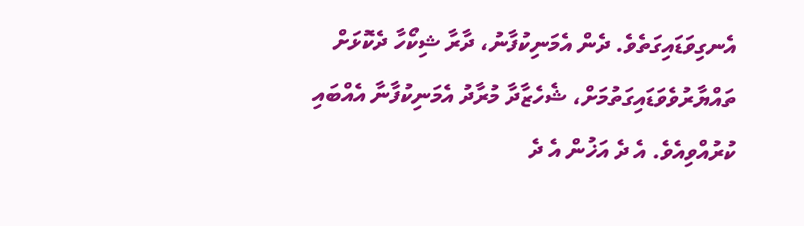އެނގިވަޑައިގަތެވެ. ދެން އެމަނިކުފާނު، ދާރާ ޝިކޯހާ ދެކޮޅަށް ތައްޔާރުވެވަޑައިގަތުމަށް، ޝެހެޒާދާ މުރާދު އެމަނިކުފާނާ އެއްބައި ކުރުއްވިއެވެ. އެ ދެ އަޚުން އެ ދެ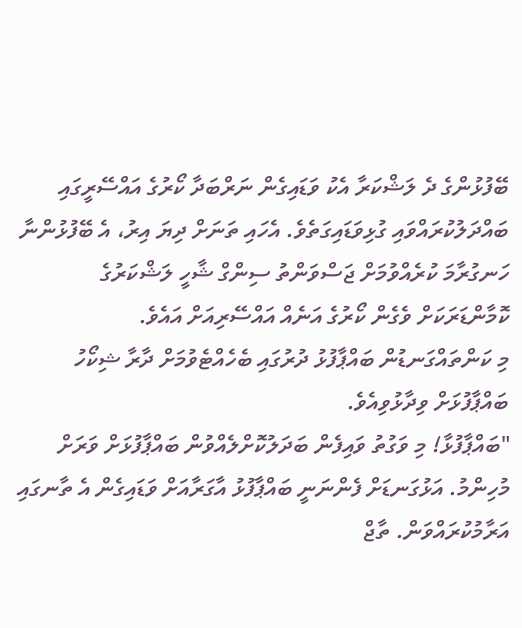ބޭފުޅުންގެ ދެ ލަޝްކަރާ އެކު ވަޑައިގެން ނަރްބަދާ ކޯރުގެ އައްސޭރީގައި ބައްދަލުކުރައްވައި ގުޅިވަޑައިގަތެވެ. އެހައި ތަނަށް ދިޔަ އިރު، އެ ބޭފުޅުންނާ ހަނގުރާމަ ކުރެއްވުމަށް ޖަސްވަންތު ސިންގް ޝާހީ ލަޝްކަރުގެ ކޮމާންޑަރަކަށް ވެގެން ކޯރުގެ އަނެއް އައްސޭރިއަށް އައެވެ.
މި ކަންތައްގަނޑުން ބައްޕާފުޅު ދުރުގައި ބެހެއްޓެވުމަށް ދާރާ ޝިކޯހު ބައްޕާފުޅަށް ވިދާޅުވިއެވެ.
"ބައްޕާފުޅާ! މި ވަގުތު ވައިފެން ބަދަލުކޮށްލެއްވުން ބައްޕާފުޅަށް ވަރަށް މުހިންމު. އަޅުގަނޑަށް ފެންނަނީ ބައްޕާފުޅު އާގަރާއަށް ވަޑައިގެން އެ ތާނގައި އަރާމުކުރައްވަން. ތާޖް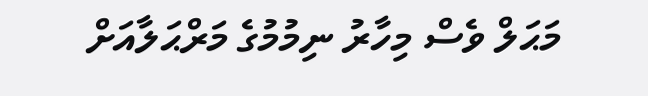މަޙަލް ވެސް މިހާރު ނިމުމުގެ މަރްޙަލާއަށް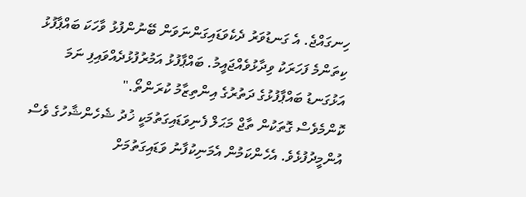ހިނގައްޖެ. އެ ގަނޑުވަރު ދެކެވަޑައިގަންނަވަން ބޭނުންފުޅު ވާހަކަ ބައްޕާފުޅު ކިތަންމެ ފަހަރަކު ވިދާޅުވެއްޖައީމު. ބައްޕާފުޅު އަމުރުފުޅުދެއްވައިފި ނަމަ އަޅުގަނޑު ބައްޕާފުޅުގެ ދަތުރުގެ އިންތިޒާމު ކުރަންތޯ."
ކޮންމެވެސް ގޮތަކުން ތާޖް މަޙަލް ފެނިވަޑައިގަތުމަކީ ޚުދު ޝެހެންޝާހުގެ ވެސް އުންމީދުފުޅެވެ. އެހެންކަމުން އެމަނިކުފާނު ވަޑައިގަތުމަށް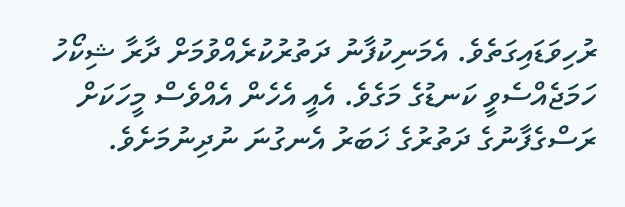ރުހިވަޑައިގަތެވެ. އެމަނިކުފާނު ދަތުރުކުރެއްވުމަށް ދާރާ ޝިކޯހު ހަމަޖެއްސެވީ ކަނޑުގެ މަގެވެ. އެއީ އެހެން އެއްވެސް މީހަކަށް ރަސްގެފާނުގެ ދަތުރުގެ ޚަބަރު އެނގުނަ ނުދިނުމަށެވެ.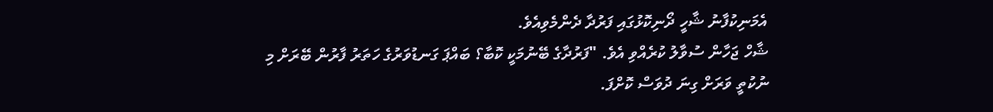އެމަނިކުފާނު ޝާހީ ދޯނިކޮޅުގައި ފަރުދާ ދެންމެވިއެވެ.
ޝާހް ޖަހާން ސުވާލު ކުރެއްވި އެވެ. "ފަރުދާގެ ބޭނުމަކީ ކޮބާ؟ ބައްޕަ ގަނޑުވަރުގެ ހަތަރު ފާރުން ބޭރަށް މި ނުކުތީ ވަރަށް ގިނަ ދުވަސް ކޮށްފަ.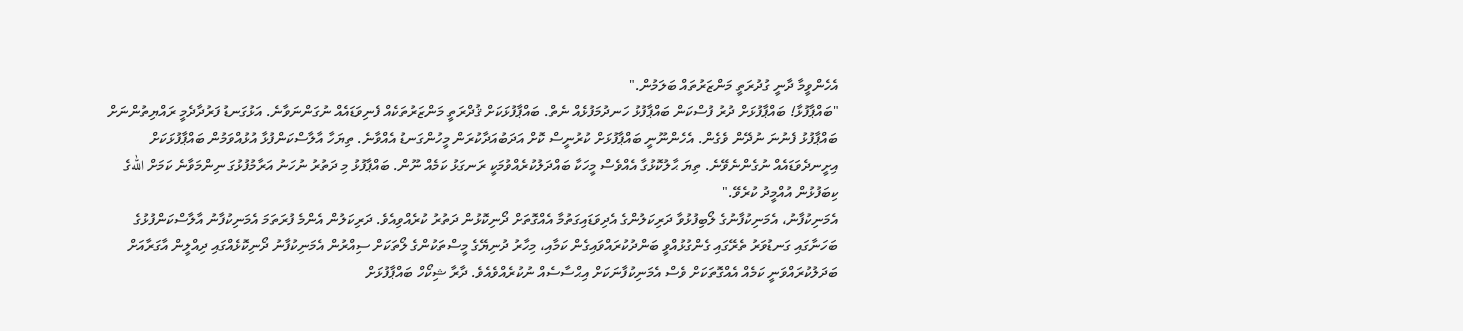އެހެންވީމާ ދާނީ ގުދުރަތީ މަންޒަރުތައް ބަލަމުން."
"ބައްޕާފުޅާ! ބައްޕާފުޅަށް ދުރު ފުސްކަން ބައްޕާފުޅު ހަނދުމަފުޅެއް ނެތް. ބައްޕާފުޅަކަށް ޤުދްރަތީ މަންޒަރުތަކެއް ފެނިވަޑައެއް ނުގަންނަވާނެ. އަޅުގަނޑު ފަރުދާދެމީ ރައްޔިތުންނަށް ބައްޕާފުޅު ފެނުނަ ނުދޭން ވެގެން. އެހެންނޫނީ ބައްޕާފުޅަށް ކުރުނީސް ކޮށް އަދަބުއަދާކުރަން މީހުންގަނޑު އެއްވާނެ. ތިޔަހާ އާލާސްކަންފުޅާ އުޅުއްވަމުން ބައްޕާފުޅަކަށް އިށީނދެވަޑައެއް ނުގެންނެވޭނެ. ތިޔަ ޙާލުކޮޅުގާ އެއްވެސް މީހަކާ ބައްދަލުކުރެއްވުމަކީ ރަނގަޅު ކަމެއް ނޫން. ބައްޕާފުޅު މި ދަތުރު ނުހަނު އަރާމުފުޅުގަ ނިންމަވާނެ ކަމަށް اللهގެ ކިބަފުޅުން އުއްމީދު ކުރެވޭ."
އެމަނިކުފާނު، އެމަނިކުފާނުގެ ލޯބިފުޅުވާ ދަރިކަލުންގެ އެދިވަޑައިގަތުމާ އެއްގޮތަށް ދޯނިކޮޅުން ދަތުރު ކުރެއްވިއެވެ. ދަރިކަލުން އެންމެ ފުރަތަމަ އެމަނިކުފާނު އާލާސްކަންފުޅުގެ ބަހަނާގައި ގަނޑުވަރު ތެރޭގައި ގެންގުޅުއްވީ ބަންދުކުރައްވައިގެން ކަމާއި، މިހާރު ދުނިޔޭގެ މީސްތަކުންގެ ލޯތަކަށް ސިއްރުން އެމަނިކުފާނު ދޯނިކޮޅެއްގައި ދިއްލީން އާގަރާއަށް ބަދަލުކުރައްވަނީ ކަމެއް އެއްގޮތަކަށް ވެސް އެމަނިކުފާނަކަށް އިޙްސާސެއް ނުކުރެއްވެއެވެ. ދާރާ ޝިކޯހް ބައްޕާފުޅަށް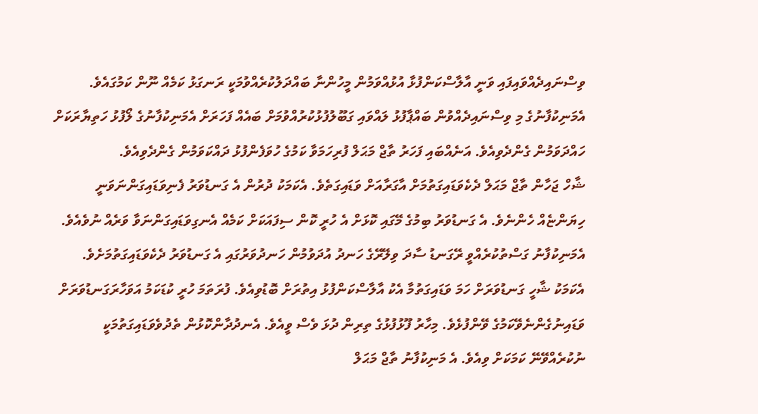ވިސްނައިދެއްވައިފައި ވަނީ އާލާސްކަންފުޅާ އުޅުއްވަމުން މީހުންނާ ބައްދަލުކުރެއްވުމަކީ ރަނގަޅު ކަމެއް ނޫން ކަމުގައެވެ. އެމަނިކުފާނުގެ މި ވިސްނައިދެއްވުން ބައްޕާފުޅު ލައްވައި ގަބޫލުފުޅުކުރުއްވުމަށް ބައެއް ފަހަރަށް އެމަނިކުފާނުގެ ލޯފުޅު ހަތިޔާރަކަށް ހައްދަވަމުން ގެންދެވިއެވެ. އަނެއްބައި ފަހަރު ތާޖް މަޙަލް ފުރިހަމަވާ ކަމުގެ ހުވަފެންފުޅު ދައްކަވަމުން ގެންދެވިއެވެ.
ޝާހް ޖަހާން ތާޖް މަޙަލް ދެކެވަޑައިގަތުމަށް އާގަރާއަށް ވަޑައިގަތެވެ. އެކަމަކު ދުރުން އެ ގަނޑުވަރު ފެނިވަޑައިގަންނަވަނީ ހިޔަންޏެއް ހެންނެވެ. އެ ގަނޑުވަރު ބިމުގެ މޭގައި ކޮޅަށް އެ ހުރީ ކޮން ސިފައަކަށް ކަމެއް އެނގިވަޑައިގަންނަވާ ވަރެއް ނުވެއެވެ. އެމަނިކުފާނު ގަސްތުކުރެއްވީ ރޭގަނޑު ސާދަ ވިލޭރޭގެ ހަނދު އުދަވުމުން ހަނދުވަރުގައި އެ ގަނޑުވަރު ދެކެވަޑައިގަތުމަށެވެ. އެކަމަކު ޝާހީ ގަނޑުވަރަށް ހަމަ ވަޑައިގަތުމާ އެކު އާލާސްކަންފުޅު އިތުރަށް ބޮޑުވިއެވެ. ފުރަތަމަ ހުރީ ކުޑަކަމު އަވަހާރަގަނޑުވަރަށް ވަޑައިނުގެންނެވޭކަމުގެ ވޭންފުޅެވެ. މިހާރު ފޫޅުފުޅުގެ ތިރިން ދުޅަ ވެސް ވީއެވެ. އެނދުދާންކޮޅުން ތެދުވެވަޑައިގަތުމަކީ ނުކުރެއްވޭނޭ ކަމަކަށް ވިއެވެ. އެ މަނިކުފާނު ތާޖް މަޙަލް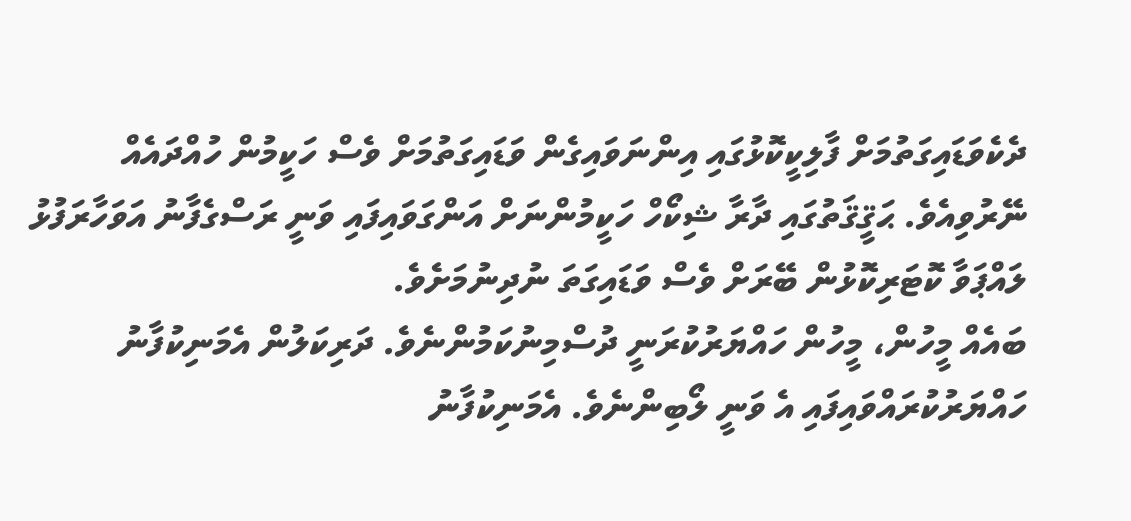ދެކެވަޑައިގަތުމަށް ފާލިކީކޮޅުގައި އިންނަވައިގެން ވަޑައިގަތުމަށް ވެސް ހަކީމުން ހުއްދައެއް ނޭރުވިއެވެ. ޙަޤީޤަތުގައި ދާރާ ޝިކޯހް ހަކީމުންނަށް އަންގަވައިފައި ވަނީ ރަސްގެފާނު އަވަހާރަފުޅު ލައްޕަވާ ކޮޓަރިކޮޅުން ބޭރަށް ވެސް ވަޑައިގަތަ ނުދިނުމަށެވެ.
ބައެއް މީހުން، މީހުން ހައްޔަރުކުރަނީ ދުސްމިނުކަމުންނެވެ. ދަރިކަލުން އެމަނިކުފާނު ހައްޔަރުކުރައްވައިފައި އެ ވަނީ ލޯބިންނެވެ. އެމަނިކުފާނު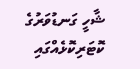ޝާހީ ގަނޑުވަރުގެ ކޮޓަރިކޮޅެއްގައި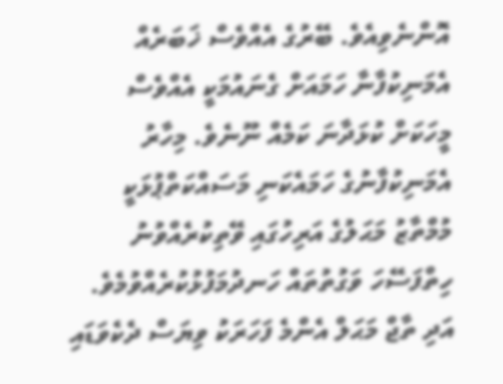އޮންނެވިއެވެ. ބޭރުގެ އެއްވެސް ޚަބަރެއް އެމަނިކުފާނާ ހަމައަށް ގެނައުމަކީ އެއްވެސް މީހަކަށް ކުޅަދާނަ ކަމެއް ނޫނެވެ. މިހާރު އެމަނިކުފާނުގެ ހަމައެކަނި މަސައްކަތްޕުޅަކީ މުމްތާޒު މަޙަލުގެ އަރިހުގައި ވޭތިކުރެއްވުނު ހިތްފަސޭހަ ވަގުތުތައް ހަނދުމަފުޅުކުރެއްވުމެވެ. އަދި ތާޖް މަޙަލް އެންމެ ފަހަރަކު ވިޔަސް ދެކެވަޑައި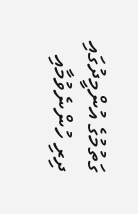ގަތުމުގެ އުންމީދުގައި ދިރި ހުންނެވުމާއި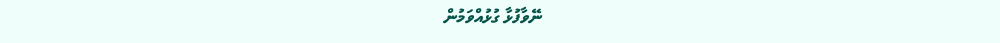ނޭވާފުޅާ ގުޅުއްވަމުން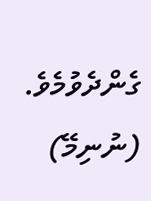ގެންދެވުމެވެ.
(ނުނިމޭ)